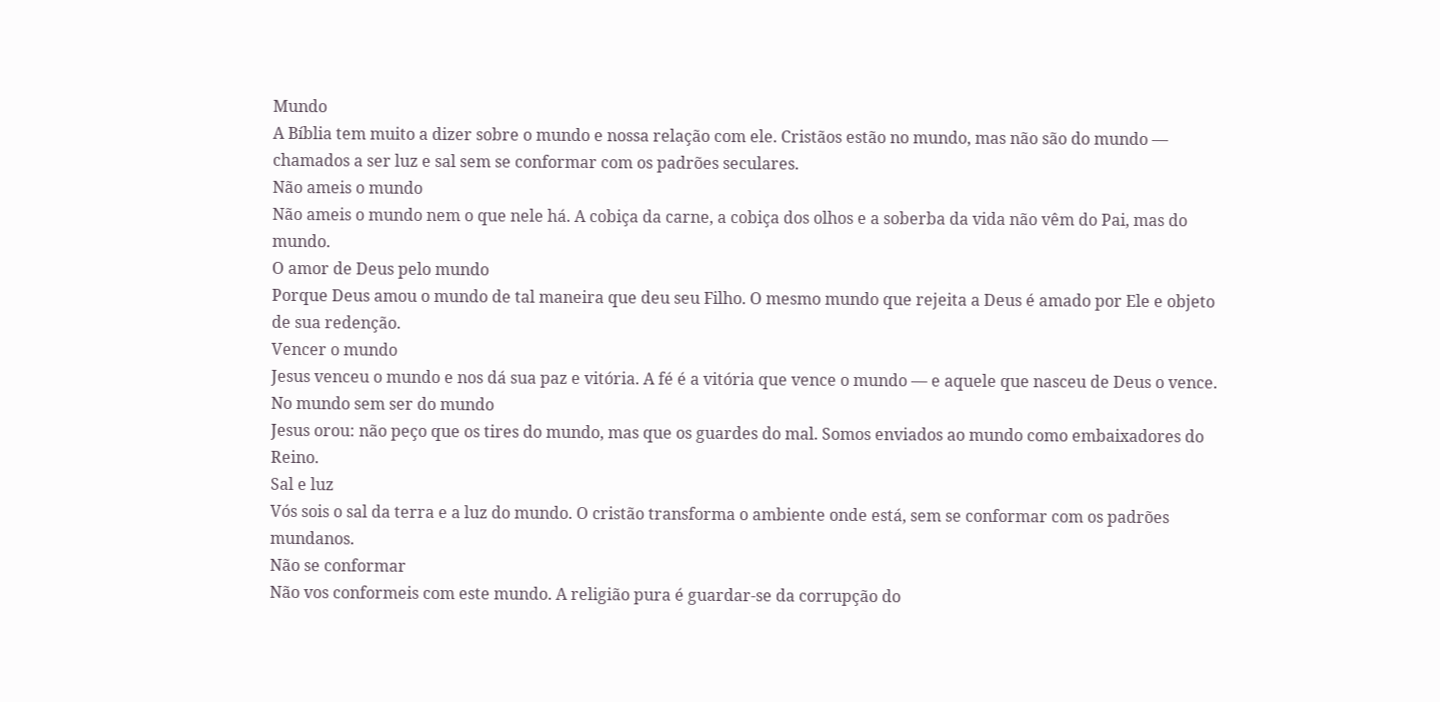Mundo
A Bíblia tem muito a dizer sobre o mundo e nossa relação com ele. Cristãos estão no mundo, mas não são do mundo — chamados a ser luz e sal sem se conformar com os padrões seculares.
Não ameis o mundo
Não ameis o mundo nem o que nele há. A cobiça da carne, a cobiça dos olhos e a soberba da vida não vêm do Pai, mas do mundo.
O amor de Deus pelo mundo
Porque Deus amou o mundo de tal maneira que deu seu Filho. O mesmo mundo que rejeita a Deus é amado por Ele e objeto de sua redenção.
Vencer o mundo
Jesus venceu o mundo e nos dá sua paz e vitória. A fé é a vitória que vence o mundo — e aquele que nasceu de Deus o vence.
No mundo sem ser do mundo
Jesus orou: não peço que os tires do mundo, mas que os guardes do mal. Somos enviados ao mundo como embaixadores do Reino.
Sal e luz
Vós sois o sal da terra e a luz do mundo. O cristão transforma o ambiente onde está, sem se conformar com os padrões mundanos.
Não se conformar
Não vos conformeis com este mundo. A religião pura é guardar-se da corrupção do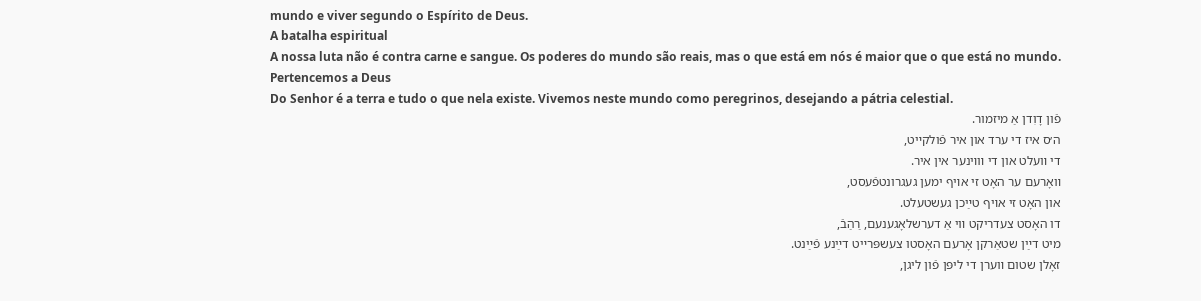mundo e viver segundo o Espírito de Deus.
A batalha espiritual
A nossa luta não é contra carne e sangue. Os poderes do mundo são reais, mas o que está em nós é maior que o que está no mundo.
Pertencemos a Deus
Do Senhor é a terra e tudo o que nela existe. Vivemos neste mundo como peregrinos, desejando a pátria celestial.
פֿון דָוִדן אַ מיזמור.
ה׳ס איז די ערד און איר פֿולקײט,
די װעלט און די װױנער אין איר.
װאָרעם ער האָט זי אױף ימען געגרונטפֿעסט,
און האָט זי אױף טײַכן געשטעלט.
דו האָסט צעדריקט װי אַ דערשלאָגענעם, רַהַבֿ,
מיט דײַן שטאַרקן אָרעם האָסטו צעשפּרײט דײַנע פֿײַנט.
זאָלן שטום װערן די ליפּן פֿון ליגן,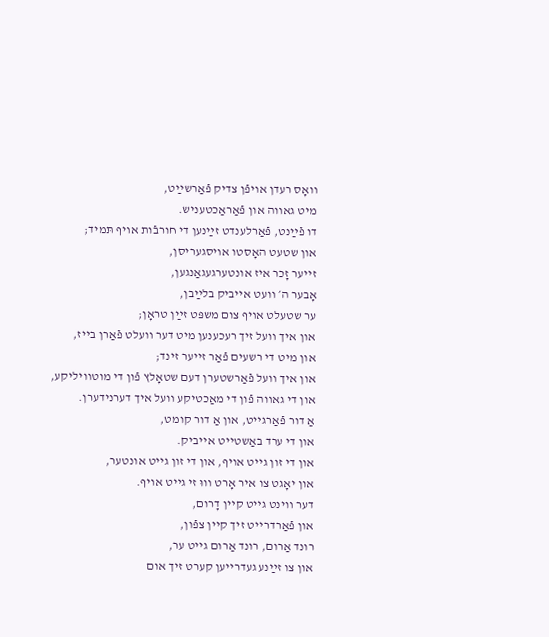װאָס רעדן אױפֿן צדיק פֿאַרשײַט,
מיט גאװה און פֿאַראַכטעניש.
דו פֿײַנט, פֿאַרלענדט זײַנען די חורבֿות אױף תּמיד;
און שטעט האָסטו אױסגעריסן,
זײער זָכר איז אונטערגעגאַנגען,
אָבער ה׳ װעט אײביק בלײַבן,
ער שטעלט אױף צום משפּט זײַן טראָן;
און איך װעל זיך רעכענען מיט דער װעלט פֿאַרן בײז,
און מיט די רשעים פֿאַר זײער זינד;
און איך װעל פֿאַרשטערן דעם שטאָלץ פֿון די מוטװיליקע,
און די גאװה פֿון די מאַכטיקע װעל איך דערנידערן.
אַ דור פֿאַרגײט, און אַ דור קומט,
און די ערד באַשטײט אײביק.
און די זון גײט אױף, און די זון גײט אונטער,
און יאָגט צו איר אָרט װוּ זי גײט אױף.
דער װינט גײט קײן דָרום,
און פֿאַרדרײט זיך קײן צפֿון,
רונד אַרום, רונד אַרום גײט ער,
און צו זײַנע געדרײען קערט זיך אום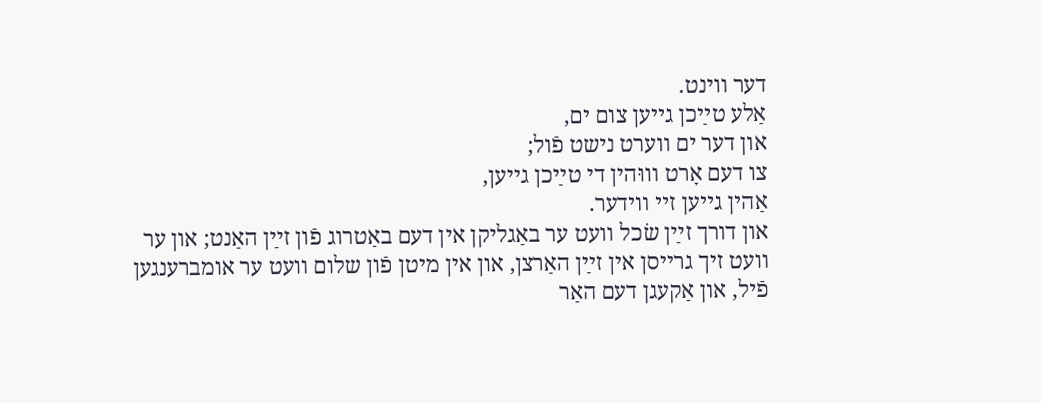דער װינט.
אַלע טײַכן גײען צום ים,
און דער ים װערט נישט פֿול;
צו דעם אָרט װוּהין די טײַכן גײען,
אַהין גײען זײ װידער.
און דורך זײַן שׂכל װעט ער באַגליקן אין דעם באַטרוג פֿון זײַן האַנט; און ער װעט זיך גרײסן אין זײַן האַרצן, און אין מיטן פֿון שלום װעט ער אומברענגען פֿיל, און אַקעגן דעם האַר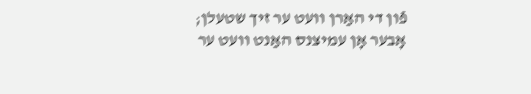פֿון די האַרן װעט ער זיך שטעלן; אָבער אָן עמיצנס האַנט װעט ער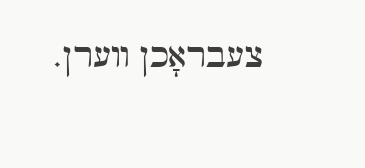צעבראָכן װערן.